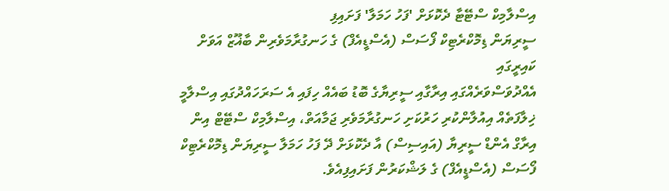އިސްލާމިކް ސްޓޭޓާ ދެކޮޅަށް 'ފަހު ހަމަލާ' ފަށައިފި
ސީރިޔަން ޑިމޮކްރެޓިކް ފޯސަސް (އެސްޑީއެފް) ގެ ހަނގުރާމަވެރިން ބާޣޫޒް އަވަށް ކައިރީގައި
އެއްދުވަސްވަރެއްގައި އިރާގާއި ސީރިޔާގެ ބޮޑު ބައެއް ހިފައި އެ ސަރަހައްދުގައި އިސްލާމީ ޚިލާފަތެއް އިއުލާންކުރި ހަރުކަށި ހަނގުރާމަވެރި ޖަމާއަތް، އިސްލާމިކް ސްޓޭޓް އިން އިރާގް އެންޑް ސީރިޔާ (އައިސިސް) އާ ދެކޮޅަށް ދޭ ފަހު ހަމަލާ ސީރިޔަން ޑިމޮކްރެޓިކް ފޯސަސް (އެސްޑީއެފް) ގެ ލަޝްކަރުން ފަށައިފިއެވެ.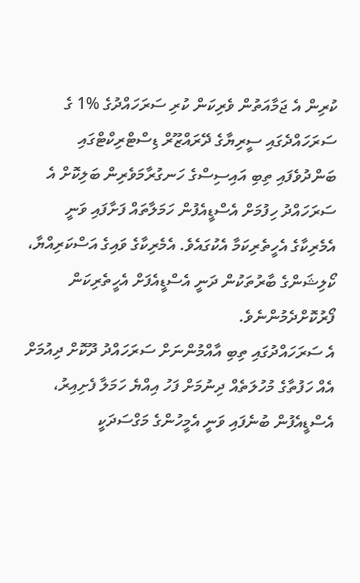ކުރިން އެ ޖަމާއަތުން ވެރިކަން ކުރި ސަރަހައްދުގެ %1 ގެ ސަރަހައްދެގައި ސީރިޔާގެ ދޭރައްޒޫރް ޑިސްޓްރިކްޓްގައި ބަންދުވެފައި ތިބި އައިސިސްގެ ހަނގުރާމަވެރިން ބަލިކޮށް އެ ސަރަހައްދު ހިފުމަށް އެސްޑީއެފުން ހަމަލާތައް ފަށާފައި ވަނީ އެމެރިކާގެ އެހީތެރިކަމާ އެކުގައެވެ. އެމެރިކާގެ ވައިގެ އަސްކަރިއްޔާ، ކޯލިޝަންގެ ބާރުތަކުން ދަނީ އެސްޑީއެފަށް އެހީތެރިކަން ފޯރުކޮށްދެމުންނެވެ.
އެ ސަރަހައްދުގައި ތިބި އާއްމުންނަށް ސަރަހައްދު ދޫކޮށް ދިއުމަށް އެއް ހަފުތާގެ މުހުލަތެއް ދިނުމަށް ފަހު އިއްޔެ ހަމަލާ ފެށިއިރު، އެސްޑީއެފުން ބުނެފައި ވަނީ އެމީހުންގެ މަގްސަދަކީ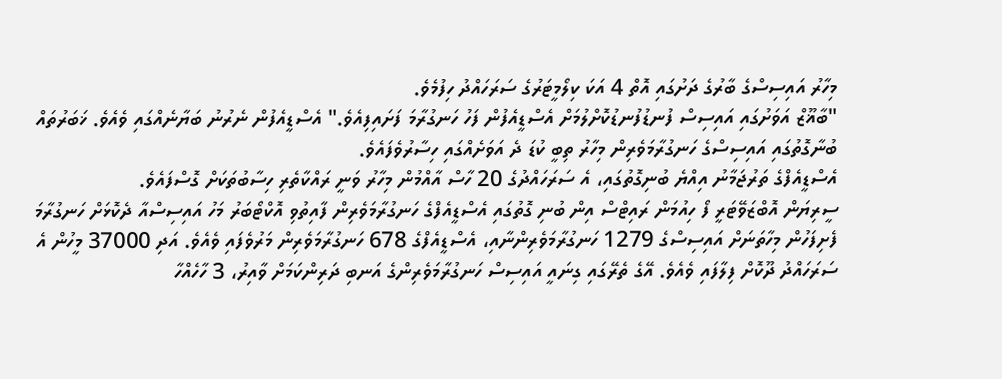މިހާރު އައިސިސްގެ ބާރުގެ ދަށުގައި އޮތް 4 އަކަ ކިލޯމީޓަރުގެ ސަރަހައްދު ހިފުމެވެ.
"ބާޣޫޒް އަވަށުގައި އައިސިސް ފުނޑުފުނޑުކޮށްލުމަށް އެސްޑީއެފުން ފަހު ހަނގުރާމަ ފަށައިފިއެވެ." އެސްޑީއެފުން ނެރުނު ބަޔާނެއްގައި ވެއެވެ. ޚަބަރުތައް ބުނާގޮތުގައި އައިސިސްގެ ހަނގުރާމަވެރިން މިހާރު ތިބީ ކުޑަ ދެ އަވަށެއްގައި ހިސާރުވެފައެވެ.
އެސްޑީއެފްގެ ތަރުޖަމާނު އިއްޔެ ބުނިގޮތުގައި، އެ ސަރަހައްދުގެ 20 ހާސް އާއްމުން މިހާރު ވަނީ ރައްކާތެރި ހިސާބުތަކަށް ގޮސްފައެވެ.
ސީރިޔަން އޮބްޒަވޭޓަރީ ފޯ ހިއުމަން ރައިޓްސް އިން ބުނި ގޮތުގައި އެސްޑީއެފްގެ ހަނގުރާމަވެރިން ފާއިތުވި އޮކްޓޯބަރު މަހު އައިސިސްއާ ދެކޮޅަށް ހަނގުރާމަ ފެށިފަހުން މިހާތަނަށް އައިސިސްގެ 1279 ހަނގުރާމަވެރިންނާއި، އެސްޑީއެފްގެ 678 ހަނގުރާމަވެރިން މަރުވެފައި ވެއެވެ. އަދި 37000 މީހުން އެ ސަރަހައްދު ދޫކޮށް ފިލާފައި ވެއެވެ. އޭގެ ތެރޭގައި ގިނައީ އައިސިސް ހަނގުރާމަވެރިންގެ އަނބި ދަރިންކަމަށް ވާއިރު، 3 ހާހެއްހާ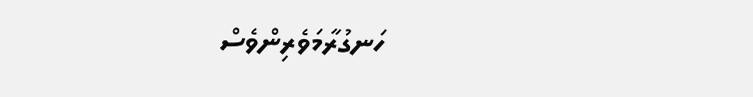ހަނގުރާމަވެރިންވެސް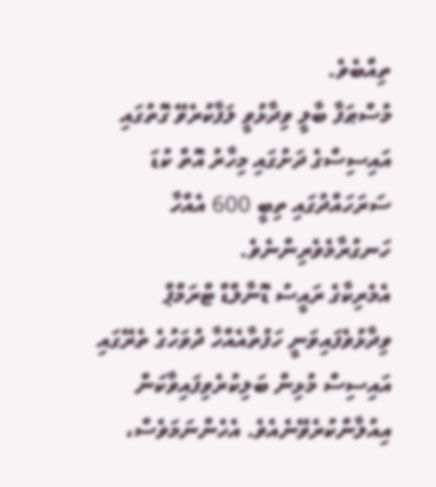ތިއްބެވެ.
މުސްޠަފާ ބާލީ ވިދާޅުވީ ލަފާކުރެވޭ ގޮތުގައި އައިސިސްގެ ދަށުގައި މިހާރު އޮތް ކުޑަ ސަރަހައްދުގައި ތިބީ 600 އެއްހާ ހަނގުރާމެވެރިންނެވެ.
އެމެރިކާގެ ރައީސު ޑޮނާލްޑް ޓްރަމްޕް ވިދާޅުވެފައިވަނީ ހަފުތާއެއްހާ ދުވަހުގެ ތެރޭގައި އައިސިސް މުޅިން ބަލިކުރެވިފައިވާކަން އިއުލާންކުރެވޭނެއެވެ. އެހެންނަމަވެސް،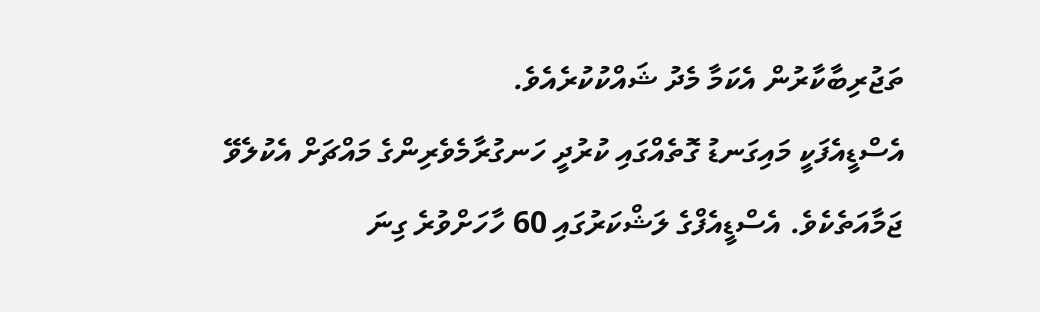ތަޖުރިބާކާރުން އެކަމާ މެދު ޝައްކުކުރެއެވެ.
އެސްޑީއެފަކީ މައިގަނޑު ގޮތެއްގައި ކުރުދީ ހަނގުރާމެވެރިންގެ މައްޗަށް އެކުލެވޭ ޖަމާއަތެކެވެ. އެސްޑީއެފްގެ ލަޝްކަރުގައި 60 ހާހަށްވުރެ ގިނަ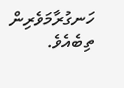ހަނގުރާމަވެރިން ތިބެއެވެ.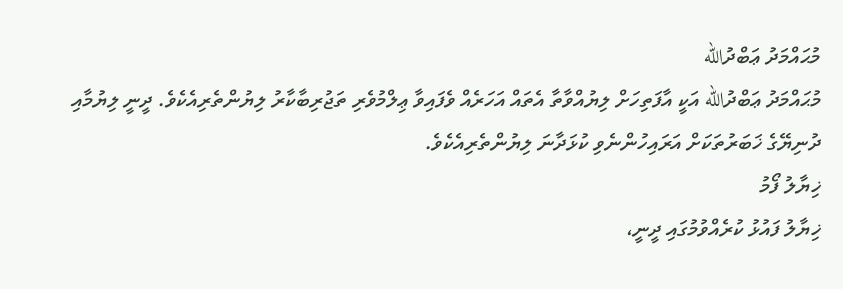މުޙައްމަދު ޢަބްދުالله
މުޙައްމަދު ޢަބްދުالله އަކީ އާފަތިހަށް ލިޔުއްވާތާ އެތައް އަހަރެއް ވެފައިވާ ޢިލްމުވެރި ތަޖުރިބާކާރު ލިޔުންތެރިއެކެވެ. ދީނީ ލިޔުމާއި ދުނިޔޭގެ ޚަބަރުތަކަށް އަރައިހުންނެވި ކުޅަދާނަ ލިޔުންތެރިއެކެވެ.
ޚިޔާލު ފޯމު
ޚިޔާލު ފައުޅު ކުރެއްވުމުގައި ދީނީ،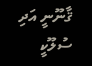ޤާނޫނީ އަދި ސުލޫކީ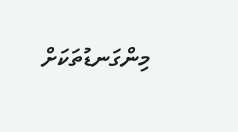މިންގަނޑުތަކަށް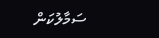ސަމާލުކަން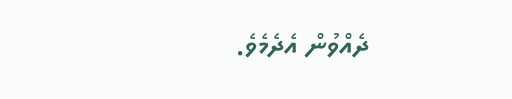ދެއްވުން އެދެމެވެ.